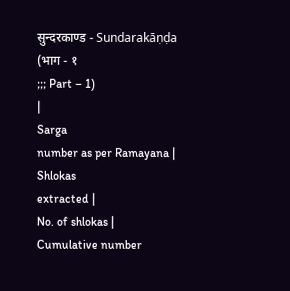सुन्दरकाण्ड - Sundarakāṇḍa
(भाग - १
;;; Part – 1)
|
Sarga
number as per Ramayana |
Shlokas
extracted |
No. of shlokas |
Cumulative number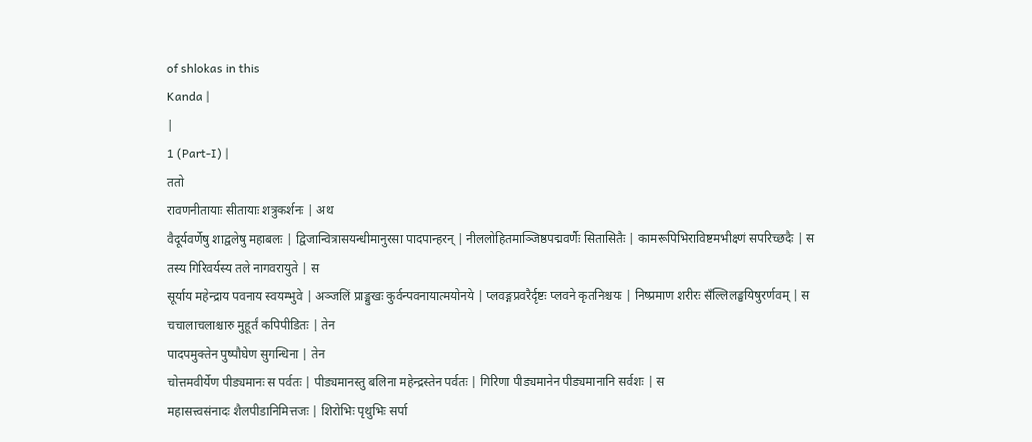of shlokas in this
Kanda |
|
1 (Part-I) |
ततो
रावणनीतायाः सीतायाः शत्रुकर्शनः | अथ
वैदूर्यवर्णेषु शाद्वलेषु महाबलः | द्विजान्वित्रासयन्धीमानुरसा पादपान्हरन् | नीललोहितमाञ्जिष्ठपद्मवर्णैः सितासितैः | कामरूपिभिराविष्टमभीक्ष्णं सपरिच्छदैः | स
तस्य गिरिवर्यस्य तले नागवरायुते | स
सूर्याय महेन्द्राय पवनाय स्वयम्भुवे | अञ्जलिं प्राङ्मुखः कुर्वन्पवनायात्मयोनये | प्लवङ्गप्रवरैर्दृष्टः प्लवने कृतनिश्चयः | निष्प्रमाण शरीरः सँल्लिलङ्घयिषुरर्णवम् | स
चचालाचलाश्चारु मुहूर्तं कपिपीडितः | तेन
पादपमुक्तेन पुष्पौघेण सुगन्धिना | तेन
चोत्तमवीर्येण पीड्यमानः स पर्वतः | पीड्यमानस्तु बलिना महेन्द्रस्तेन पर्वतः | गिरिणा पीड्यमानेन पीड्यमानानि सर्वशः | स
महासत्त्वसंनादः शैलपीडानिमित्तजः | शिरोभिः पृथुभिः सर्पा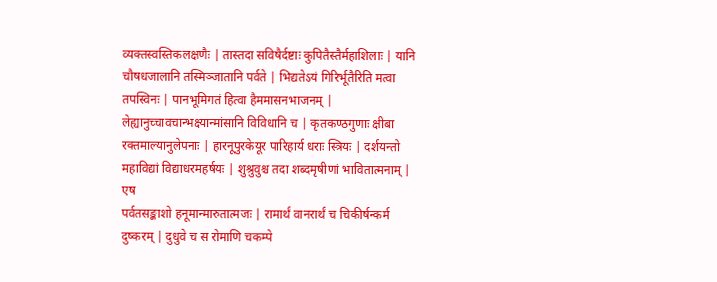व्यक्तस्वस्तिकलक्षणैः | तास्तदा सविषैर्दष्टाः कुपितैस्तैर्महाशिलाः | यानि
चौषधजालानि तस्मिञ्जातानि पर्वते | भिद्यतेऽयं गिरिर्भूतैरिति मत्वा तपस्विनः | पानभूमिगतं हित्वा हैममासनभाजनम् | लेह्यानुच्चावचान्भक्ष्यान्मांसानि विविधानि च | कृतकण्ठगुणाः क्षीबा रक्तमाल्यानुलेपनाः | हारनूपुरकेयूर पारिहार्य धराः स्त्रियः | दर्शयन्तो महाविद्यां विद्याधरमहर्षयः | शुश्रुवुश्च तदा शब्दमृषीणां भावितात्मनाम् | एष
पर्वतसङ्काशो हनूमान्मारुतात्मजः | रामार्थं वानरार्थं च चिकीर्षन्कर्म दुष्करम् | दुधुवे च स रोमाणि चकम्पे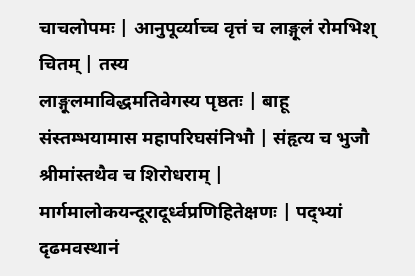चाचलोपमः | आनुपूर्व्याच्च वृत्तं च लाङ्गूलं रोमभिश् चितम् | तस्य
लाङ्गूलमाविद्धमतिवेगस्य पृष्ठतः | बाहू
संस्तम्भयामास महापरिघसंनिभौ | संहृत्य च भुजौ श्रीमांस्तथैव च शिरोधराम् | मार्गमालोकयन्दूरादूर्ध्वप्रणिहितेक्षणः | पद्भ्यां दृढमवस्थानं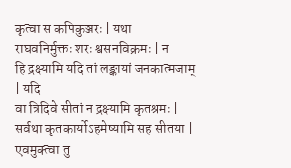कृत्वा स कपिकुञ्जरः | यथा
राघवनिर्मुक्तः शरः श्वसनविक्रमः | न
हि द्रक्ष्यामि यदि तां लङ्कायां जनकात्मजाम् | यदि
वा त्रिदिवे सीतां न द्रक्ष्यामि कृतश्रमः | सर्वथा कृतकार्योऽहमेष्यामि सह सीतया | एवमुक्त्वा तु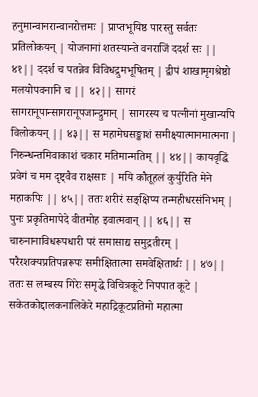हनुमान्वानरान्वानरोत्तमः | प्राप्तभूयिष्ठ पारस्तु सर्वतः प्रतिलोकयन् | योजनानां शतस्यान्ते वनराजिं ददर्श सः || ४१|| ददर्श च पतन्नेव विविधद्रुमभूषितम् | द्वीपं शाखामृगश्रेष्ठो मलयोपवनानि च || ४२|| सागरं सागरानूपान्सागरानूपजान्द्रुमान् | सागरस्य च पत्नीनां मुखान्यपि विलोकयन् || ४३|| स महामेघसङ्काशं समीक्ष्यात्मानमात्मना | निरुन्धन्तमिवाकाशं चकार मतिमान्मतिम् || ४४|| कायवृद्धिं प्रवेगं च मम दृष्ट्वैव राक्षसाः | मयि कौतूहलं कुर्युरिति मेने महाकपिः || ४५|| ततः शरीरं सङ्क्षिप्य तन्महीधरसंनिभम् | पुनः प्रकृतिमापेदे वीतमोह इवात्मवान् || ४६|| स चारुनानाविधरूपधारी परं समासाद्य समुद्रतीरम् | परैरशक्यप्रतिपन्नरूपः समीक्षितात्मा समवेक्षितार्थः || ४७|| ततः स लम्बस्य गिरेः समृद्धे विचित्रकूटे निपपात कूटे | सकेतकोद्दालकनालिकेरे महाद्रिकूटप्रतिमो महात्मा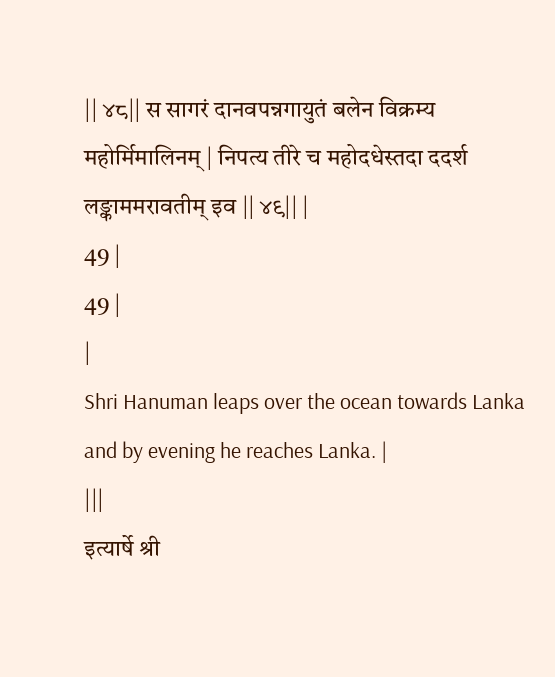|| ४८|| स सागरं दानवपन्नगायुतं बलेन विक्रम्य महोर्मिमालिनम् | निपत्य तीरे च महोदधेस्तदा ददर्श लङ्काममरावतीम् इव || ४९|| |
49 |
49 |
|
Shri Hanuman leaps over the ocean towards Lanka and by evening he reaches Lanka. |
|||
इत्यार्षे श्री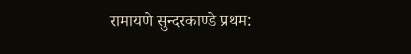रामायणे सुन्दरकाण्डे प्रथम: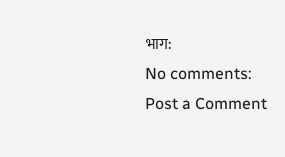भाग:
No comments:
Post a Comment